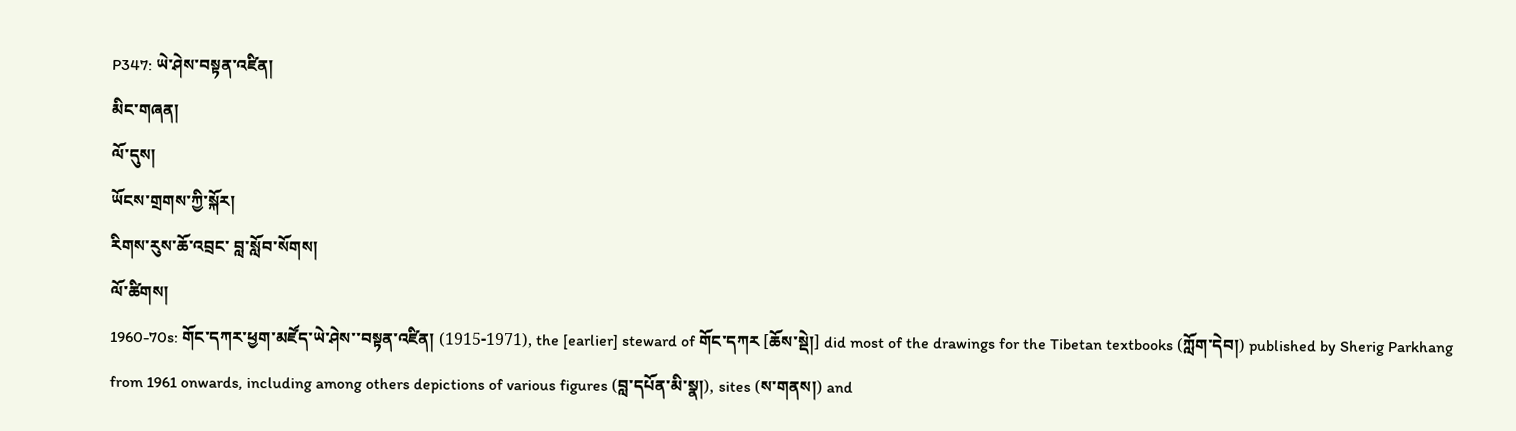P347: ཡེ་ཤེས་བསྟན་འཛིན།
མིང་གཞན།
ལོ་དུས།
ཡོངས་གྲགས་ཀྱི་སྐོར།
རིགས་རུས་ཆོ་འབྲང་ བླ་སློབ་སོགས།
ལོ་ཚིགས།
1960-70s: གོང་དཀར་ཕྱག་མཛོད་ཡེ་ཤེས་་བསྟན་འཛིན། (1915-1971), the [earlier] steward of གོང་དཀར [ཆོས་སྡེ།] did most of the drawings for the Tibetan textbooks (ཀློག་དེབ།) published by Sherig Parkhang from 1961 onwards, including among others depictions of various figures (བླ་དཔོན་མི་སྣ།), sites (ས་གནས།) and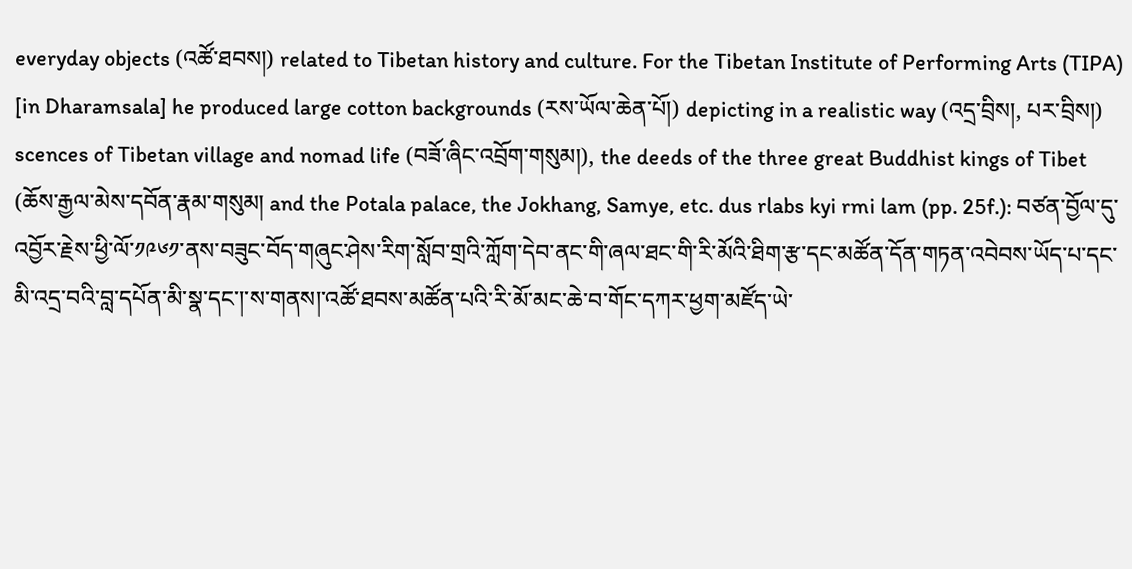everyday objects (འཚོ་ཐབས།) related to Tibetan history and culture. For the Tibetan Institute of Performing Arts (TIPA) [in Dharamsala] he produced large cotton backgrounds (རས་ཡོལ་ཆེན་པོ།) depicting in a realistic way (འདྲ་བྲིས།, པར་བྲིས།) scences of Tibetan village and nomad life (བཟོ་ཞིང་འབྲོག་གསུམ།), the deeds of the three great Buddhist kings of Tibet (ཆོས་རྒྱལ་མེས་དབོན་རྣམ་གསུམ། and the Potala palace, the Jokhang, Samye, etc. dus rlabs kyi rmi lam (pp. 25f.): བཙན་བྱོལ་དུ་འབྱོར་རྗེས་ཕྱི་ལོ་༡༩༦༡་ནས་བཟུང་བོད་གཞུང་ཤེས་རིག་སློབ་གྲའི་ཀློག་དེབ་ནང་གི་ཞལ་ཐང་གི་རི་མོའི་ཐིག་རྩ་དང་མཚོན་དོན་གཏན་འབེབས་ཡོད་པ་དང་མི་འདྲ་བའི་བླ་དཔོན་མི་སྣ་དང་།་ས་གནས།་འཚོ་ཐབས་མཚོན་པའི་རི་མོ་མང་ཆེ་བ་གོང་དཀར་ཕྱག་མཛོད་ཡེ་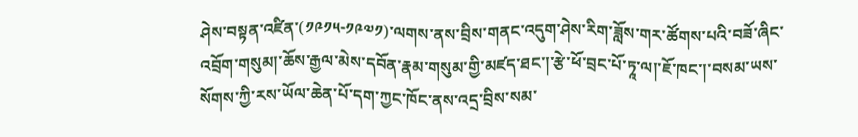ཤེས་བསྟན་འཛིན་(༡༩༡༥-༡༩༧༡)་ལགས་ནས་བྲིས་གནང་འདུག་ཤེས་རིག་ཟློས་གར་ཚོགས་པའི་བཟོ་ཞིང་འབྲོག་གསུམ།་ཆོས་རྒྱལ་མེས་དབོན་རྣམ་གསུམ་གྱི་མཛད་ཐང་།་རྩེ་ཕོ་བྲང་པོ་ཏཱ་ལ།་ཇོ་ཁང་།་བསམ་ཡས་སོགས་ཀྱི་རས་ཡོལ་ཆེན་པོ་དག་ཀྱང་ཁོང་ནས་འདྲ་བྲིས་སམ་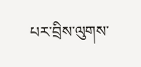པར་བྲིས་ལུགས་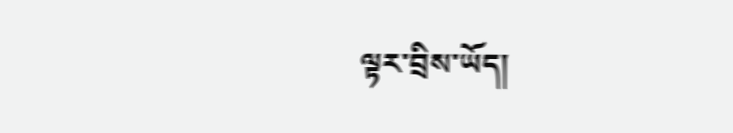ལྟར་བྲིས་ཡོད།